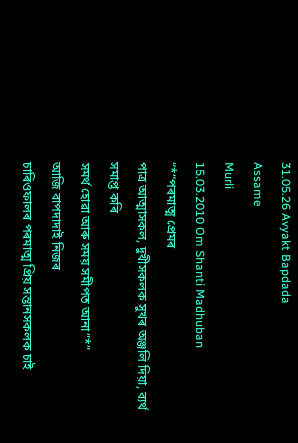31.05.26 Avyakt Bapdada
Assame
Murli
15.03.2010 Om Shanti Madhuban
“*“পৰমাত্ম প্ৰেমৰ
পাত্ৰ আত্মাসকল, দুখীসকলক সুখৰ অঞ্জলি দিয়া, ব্যৰ্থ সমাপ্ত কৰি
সমৰ্থ হোৱা আৰু সময় সমীপত আনা”*”
আজি বাপদাদাই নিজৰ
চাৰিওফালৰ পৰমাত্ম প্ৰিয় সন্তানসকলক চাই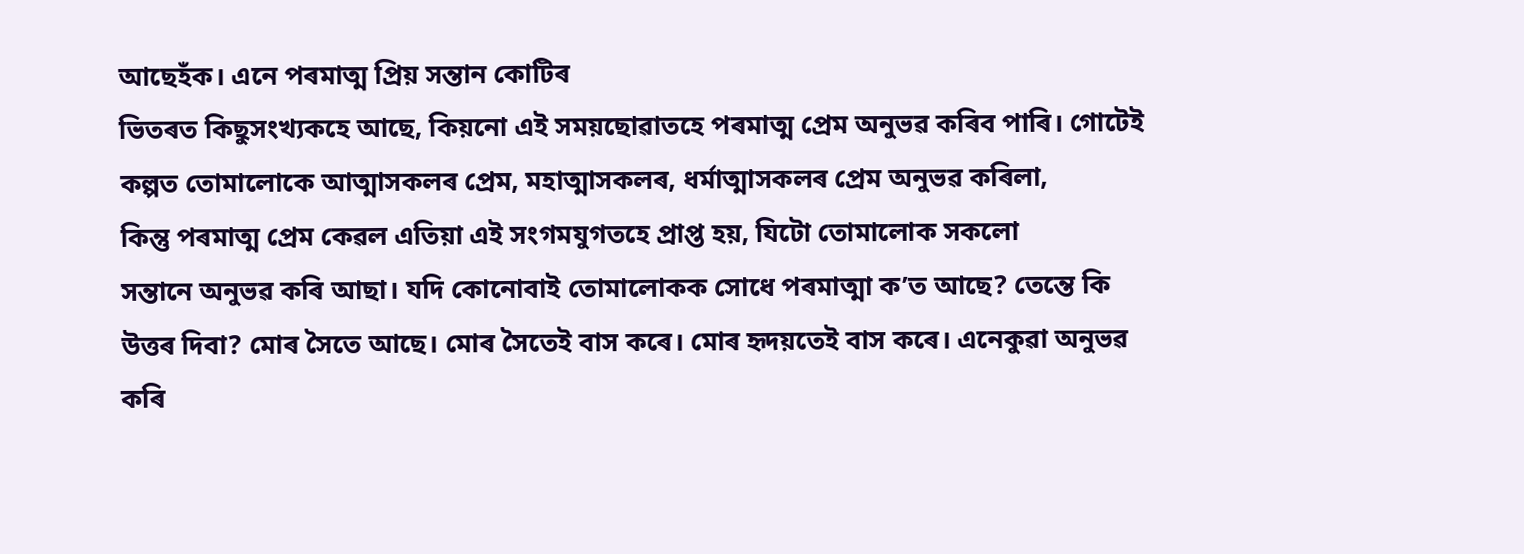আছেহঁক। এনে পৰমাত্ম প্ৰিয় সন্তান কোটিৰ
ভিতৰত কিছুসংখ্যকহে আছে, কিয়নো এই সময়ছোৱাতহে পৰমাত্ম প্ৰেম অনুভৱ কৰিব পাৰি। গোটেই
কল্পত তোমালোকে আত্মাসকলৰ প্ৰেম, মহাত্মাসকলৰ, ধৰ্মাত্মাসকলৰ প্ৰেম অনুভৱ কৰিলা,
কিন্তু পৰমাত্ম প্ৰেম কেৱল এতিয়া এই সংগমযুগতহে প্ৰাপ্ত হয়, যিটো তোমালোক সকলো
সন্তানে অনুভৱ কৰি আছা। যদি কোনোবাই তোমালোকক সোধে পৰমাত্মা ক’ত আছে? তেন্তে কি
উত্তৰ দিবা? মোৰ সৈতে আছে। মোৰ সৈতেই বাস কৰে। মোৰ হৃদয়তেই বাস কৰে। এনেকুৱা অনুভৱ
কৰি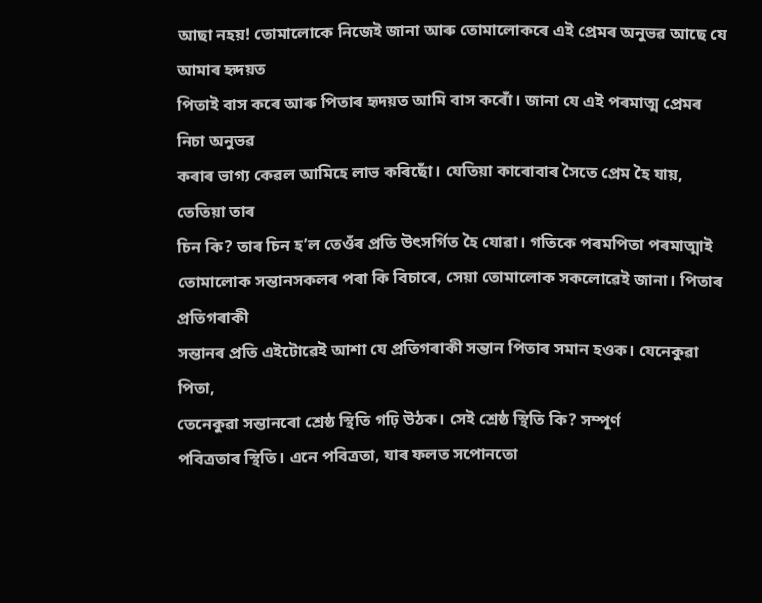আছা নহয়! তোমালোকে নিজেই জানা আৰু তোমালোকৰে এই প্ৰেমৰ অনুভৱ আছে যে আমাৰ হৃদয়ত
পিতাই বাস কৰে আৰু পিতাৰ হৃদয়ত আমি বাস কৰোঁ। জানা যে এই পৰমাত্ম প্ৰেমৰ নিচা অনুভৱ
কৰাৰ ভাগ্য কেৱল আমিহে লাভ কৰিছোঁ। যেতিয়া কাৰোবাৰ সৈতে প্ৰেম হৈ যায়, তেতিয়া তাৰ
চিন কি? তাৰ চিন হ’ল তেওঁৰ প্ৰতি উৎসৰ্গিত হৈ যোৱা। গতিকে পৰমপিতা পৰমাত্মাই
তোমালোক সন্তানসকলৰ পৰা কি বিচাৰে, সেয়া তোমালোক সকলোৱেই জানা। পিতাৰ প্ৰতিগৰাকী
সন্তানৰ প্ৰতি এইটোৱেই আশা যে প্ৰতিগৰাকী সন্তান পিতাৰ সমান হওক। যেনেকুৱা পিতা,
তেনেকুৱা সন্তানৰো শ্ৰেষ্ঠ স্থিতি গঢ়ি উঠক। সেই শ্ৰেষ্ঠ স্থিতি কি? সম্পূৰ্ণ
পবিত্ৰতাৰ স্থিতি। এনে পবিত্ৰতা, যাৰ ফলত সপোনতো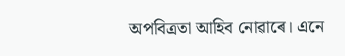অপবিত্ৰতা আহিব নোৱাৰে। এনে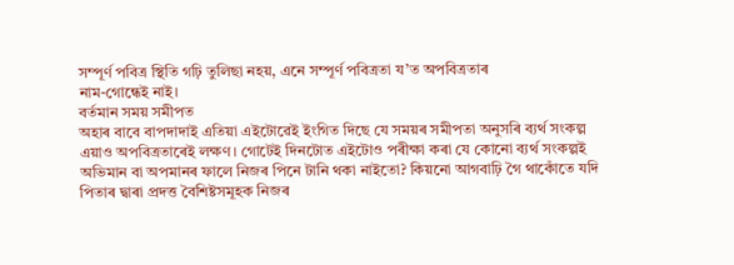সম্পূৰ্ণ পবিত্ৰ স্থিতি গঢ়ি তুলিছা নহয়, এনে সম্পূৰ্ণ পবিত্ৰতা য’ত অপবিত্ৰতাৰ
নাম-গোন্ধেই নাই।
বৰ্তমান সময় সমীপত
অহাৰ বাবে বাপদাদাই এতিয়া এইটোৱেই ইংগিত দিছে যে সময়ৰ সমীপতা অনুসৰি ব্যৰ্থ সংকল্প
এয়াও অপবিত্ৰতাৰেই লক্ষণ। গোটেই দিনটোত এইটোও পৰীক্ষা কৰা যে কোনো ব্যৰ্থ সংকল্পই
অভিমান বা অপমানৰ ফালে নিজৰ পিনে টানি থকা নাইতো? কিয়নো আগবাঢ়ি গৈ থাকোঁতে যদি
পিতাৰ দ্বাৰা প্ৰদত্ত বৈশিষ্টসমূহক নিজৰ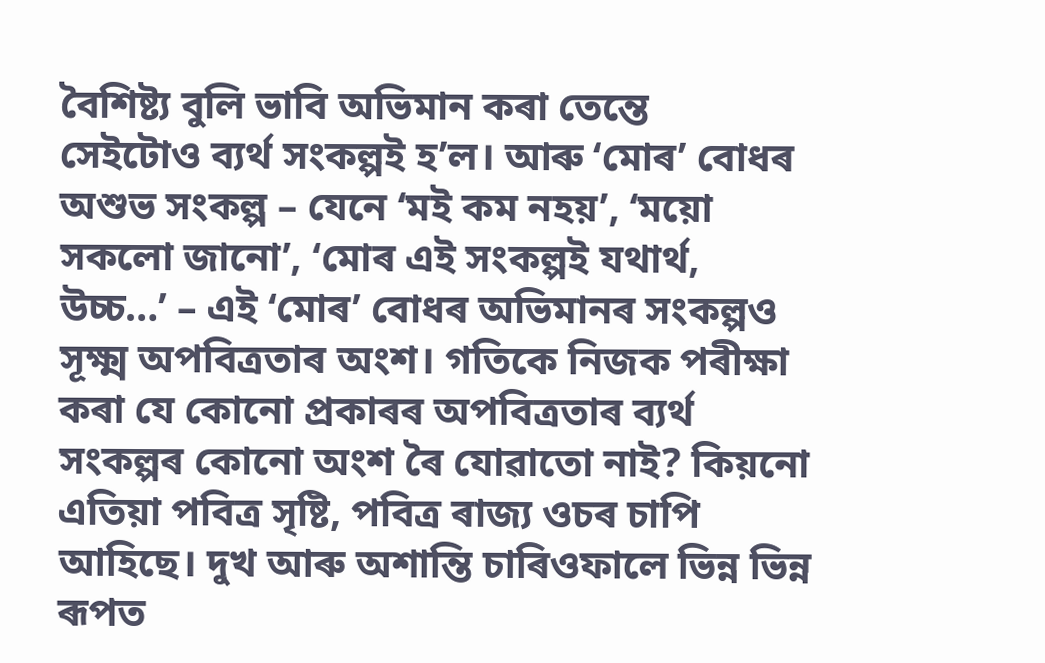বৈশিষ্ট্য বুলি ভাবি অভিমান কৰা তেন্তে
সেইটোও ব্যৰ্থ সংকল্পই হ’ল। আৰু ‘মোৰ’ বোধৰ অশুভ সংকল্প – যেনে ‘মই কম নহয়’, ‘ময়ো
সকলো জানো’, ‘মোৰ এই সংকল্পই যথাৰ্থ, উচ্চ…’ – এই ‘মোৰ’ বোধৰ অভিমানৰ সংকল্পও
সূক্ষ্ম অপবিত্ৰতাৰ অংশ। গতিকে নিজক পৰীক্ষা কৰা যে কোনো প্ৰকাৰৰ অপবিত্ৰতাৰ ব্যৰ্থ
সংকল্পৰ কোনো অংশ ৰৈ যোৱাতো নাই? কিয়নো এতিয়া পবিত্ৰ সৃষ্টি, পবিত্ৰ ৰাজ্য ওচৰ চাপি
আহিছে। দুখ আৰু অশান্তি চাৰিওফালে ভিন্ন ভিন্ন ৰূপত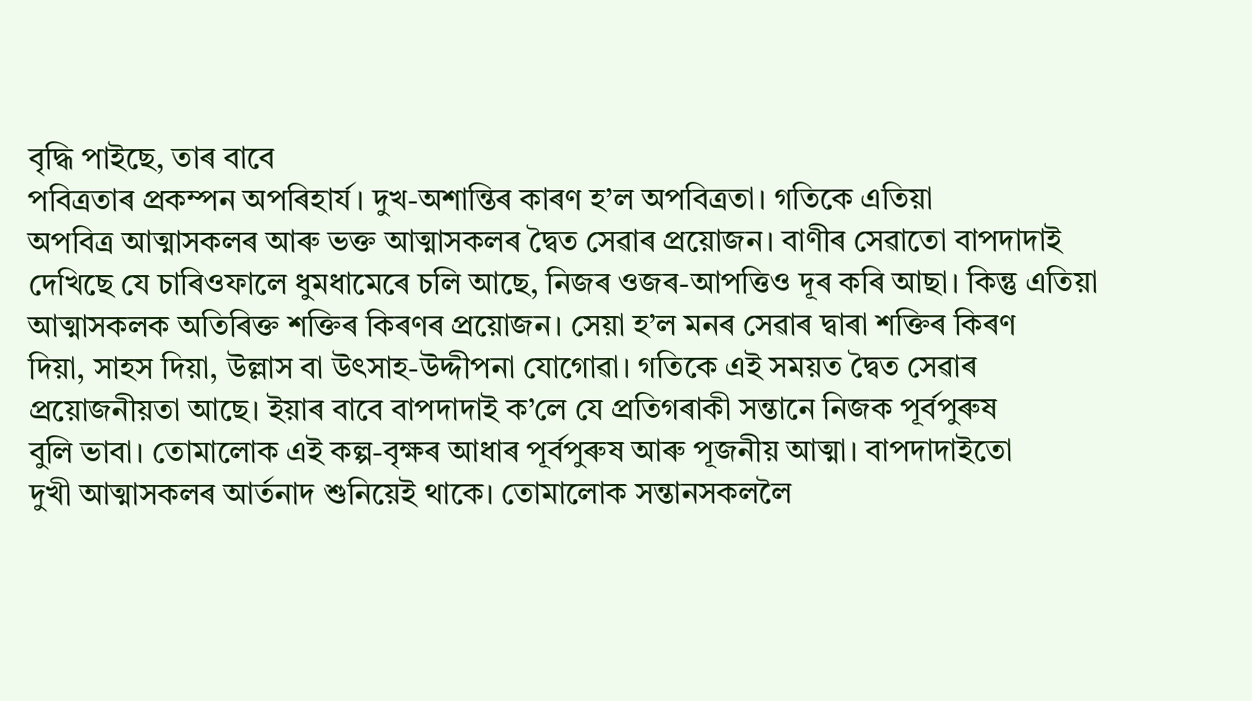বৃদ্ধি পাইছে, তাৰ বাবে
পবিত্ৰতাৰ প্ৰকম্পন অপৰিহাৰ্য। দুখ-অশান্তিৰ কাৰণ হ’ল অপবিত্ৰতা। গতিকে এতিয়া
অপবিত্ৰ আত্মাসকলৰ আৰু ভক্ত আত্মাসকলৰ দ্বৈত সেৱাৰ প্ৰয়োজন। বাণীৰ সেৱাতো বাপদাদাই
দেখিছে যে চাৰিওফালে ধুমধামেৰে চলি আছে, নিজৰ ওজৰ-আপত্তিও দূৰ কৰি আছা। কিন্তু এতিয়া
আত্মাসকলক অতিৰিক্ত শক্তিৰ কিৰণৰ প্ৰয়োজন। সেয়া হ’ল মনৰ সেৱাৰ দ্বাৰা শক্তিৰ কিৰণ
দিয়া, সাহস দিয়া, উল্লাস বা উৎসাহ-উদ্দীপনা যোগোৱা। গতিকে এই সময়ত দ্বৈত সেৱাৰ
প্ৰয়োজনীয়তা আছে। ইয়াৰ বাবে বাপদাদাই ক’লে যে প্ৰতিগৰাকী সন্তানে নিজক পূৰ্বপুৰুষ
বুলি ভাবা। তোমালোক এই কল্প-বৃক্ষৰ আধাৰ পূৰ্বপুৰুষ আৰু পূজনীয় আত্মা। বাপদাদাইতো
দুখী আত্মাসকলৰ আৰ্তনাদ শুনিয়েই থাকে। তোমালোক সন্তানসকললৈ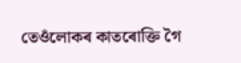তেওঁলোকৰ কাতৰোক্তি গৈ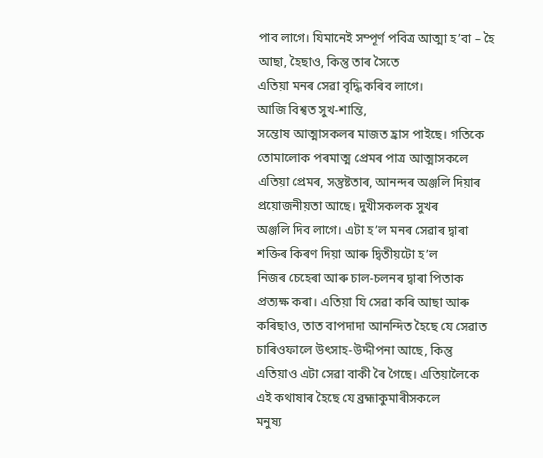পাব লাগে। যিমানেই সম্পূৰ্ণ পবিত্ৰ আত্মা হ’বা – হৈ আছা, হৈছাও, কিন্তু তাৰ সৈতে
এতিয়া মনৰ সেৱা বৃদ্ধি কৰিব লাগে।
আজি বিশ্বত সুখ-শান্তি,
সন্তোষ আত্মাসকলৰ মাজত হ্ৰাস পাইছে। গতিকে তোমালোক পৰমাত্ম প্ৰেমৰ পাত্ৰ আত্মাসকলে
এতিয়া প্ৰেমৰ, সন্তুষ্টতাৰ, আনন্দৰ অঞ্জলি দিয়াৰ প্ৰয়োজনীয়তা আছে। দুখীসকলক সুখৰ
অঞ্জলি দিব লাগে। এটা হ’ল মনৰ সেৱাৰ দ্বাৰা শক্তিৰ কিৰণ দিয়া আৰু দ্বিতীয়টো হ’ল
নিজৰ চেহেৰা আৰু চাল-চলনৰ দ্বাৰা পিতাক প্ৰত্যক্ষ কৰা। এতিয়া যি সেৱা কৰি আছা আৰু
কৰিছাও, তাত বাপদাদা আনন্দিত হৈছে যে সেৱাত চাৰিওফালে উৎসাহ-উদ্দীপনা আছে, কিন্তু
এতিয়াও এটা সেৱা বাকী ৰৈ গৈছে। এতিয়ালৈকে এই কথাষাৰ হৈছে যে ব্ৰহ্মাকুমাৰীসকলে
মনুষ্য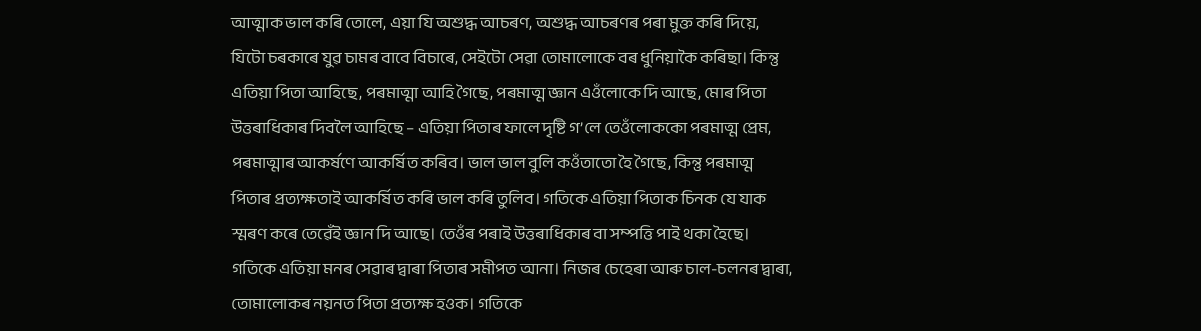আত্মাক ভাল কৰি তোলে, এয়া যি অশুদ্ধ আচৰণ, অশুদ্ধ আচৰণৰ পৰা মুক্ত কৰি দিয়ে,
যিটো চৰকাৰে যুৱ চামৰ বাবে বিচাৰে, সেইটো সেৱা তোমালোকে বৰ ধুনিয়াকৈ কৰিছা। কিন্তু
এতিয়া পিতা আহিছে, পৰমাত্মা আহি গৈছে, পৰমাত্ম জ্ঞান এওঁলোকে দি আছে, মোৰ পিতা
উত্তৰাধিকাৰ দিবলৈ আহিছে – এতিয়া পিতাৰ ফালে দৃষ্টি গ’লে তেওঁলোককো পৰমাত্ম প্ৰেম,
পৰমাত্মাৰ আকৰ্ষণে আকৰ্ষিত কৰিব। ভাল ভাল বুলি কওঁতাতো হৈ গৈছে, কিন্তু পৰমাত্ম
পিতাৰ প্ৰত্যক্ষতাই আকৰ্ষিত কৰি ভাল কৰি তুলিব। গতিকে এতিয়া পিতাক চিনক যে যাক
স্মৰণ কৰে তেৱেঁই জ্ঞান দি আছে। তেওঁৰ পৰাই উত্তৰাধিকাৰ বা সম্পত্তি পাই থকা হৈছে।
গতিকে এতিয়া মনৰ সেৱাৰ দ্বাৰা পিতাৰ সমীপত আনা। নিজৰ চেহেৰা আৰু চাল-চলনৰ দ্বাৰা,
তোমালোকৰ নয়নত পিতা প্ৰত্যক্ষ হওক। গতিকে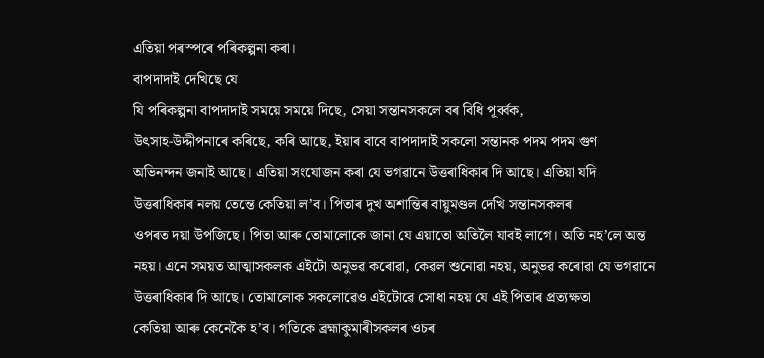এতিয়া পৰস্পৰে পৰিকল্পনা কৰা।
বাপদাদাই দেখিছে যে
যি পৰিকল্পনা বাপদাদাই সময়ে সময়ে দিছে, সেয়া সন্তানসকলে বৰ বিধি পূৰ্ব্বক,
উৎসাহ-উদ্দীপনাৰে কৰিছে, কৰি আছে, ইয়াৰ বাবে বাপদাদাই সকলো সন্তানক পদম পদম গুণ
অভিনন্দন জনাই আছে। এতিয়া সংযোজন কৰা যে ভগৱানে উত্তৰাধিকাৰ দি আছে। এতিয়া যদি
উত্তৰাধিকাৰ নলয় তেন্তে কেতিয়া ল’ব। পিতাৰ দুখ অশান্তিৰ বায়ুমণ্ডল দেখি সন্তানসকলৰ
ওপৰত দয়া উপজিছে। পিতা আৰু তোমালোকে জানা যে এয়াতো অতিলৈ যাবই লাগে। অতি নহ’লে অন্ত
নহয়। এনে সময়ত আত্মাসকলক এইটো অনুভৱ কৰোৱা, কেৱল শুনোৱা নহয়, অনুভৱ কৰোৱা যে ভগৱানে
উত্তৰাধিকাৰ দি আছে। তোমালোক সকলোৱেও এইটোৱে সোধা নহয় যে এই পিতাৰ প্ৰত্যক্ষতা
কেতিয়া আৰু কেনেকৈ হ’ব। গতিকে ব্ৰহ্মাকুমাৰীসকলৰ ওচৰ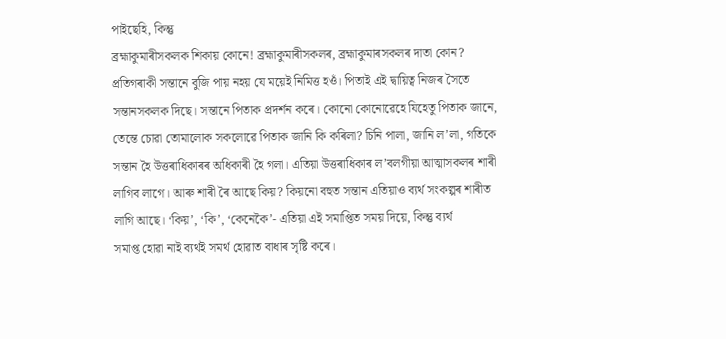পাইছেহি, কিন্তু
ব্ৰহ্মাকুমাৰীসকলক শিকায় কোনে! ব্ৰহ্মাকুমাৰীসকলৰ, ব্ৰহ্মাকুমাৰসকলৰ দাতা কোন?
প্ৰতিগৰাকী সন্তানে বুজি পায় নহয় যে ময়েই নিমিত্ত হওঁ। পিতাই এই দ্বায়িত্ব নিজৰ সৈতে
সন্তানসকলক দিছে। সন্তানে পিতাক প্ৰদৰ্শন কৰে। কোনো কোনোৱেহে যিহেতু পিতাক জানে,
তেন্তে চোৱা তোমালোক সকলোৱে পিতাক জানি কি কৰিলা? চিনি পালা, জানি ল’লা, গতিকে
সন্তান হৈ উত্তৰাধিকাৰৰ অধিকাৰী হৈ গলা। এতিয়া উত্তৰাধিকাৰ ল’বলগীয়া আত্মাসকলৰ শাৰী
লাগিব লাগে। আৰু শাৰী ৰৈ আছে কিয়? কিয়নো বহুত সন্তান এতিয়াও ব্যৰ্থ সংকল্পৰ শাৰীত
লাগি আছে। ‘কিয়’, ‘কি’, ‘কেনেকৈ’- এতিয়া এই সমাপ্তিত সময় দিয়ে, কিন্তু ব্যৰ্থ
সমাপ্ত হোৱা নাই ব্যৰ্থই সমৰ্থ হোৱাত বাধাৰ সৃষ্টি কৰে।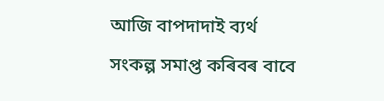আজি বাপদাদাই ব্যৰ্থ
সংকল্প সমাপ্ত কৰিবৰ বাবে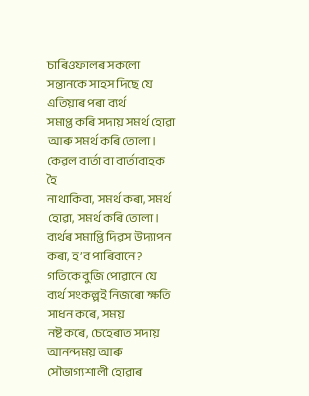চাৰিওফালৰ সকলো সন্তানকে সাহস দিছে যে এতিয়াৰ পৰা ব্যৰ্থ
সমাপ্ত কৰি সদায় সমৰ্থ হোৱা আৰু সমৰ্থ কৰি তোলা। কেৱল বাৰ্তা বা বাৰ্তাবাহক হৈ
নাথাকিবা, সমৰ্থ কৰা, সমৰ্থ হোৱা, সমৰ্থ কৰি তোলা। ব্যৰ্থৰ সমাপ্তি দিৱস উদ্যাপন
কৰা, হ’ব পাৰিবানে? গতিকে বুজি পোৱানে যে ব্যৰ্থ সংকল্পই নিজৰো ক্ষতি সাধন কৰে, সময়
নষ্ট কৰে, চেহেৰাত সদায় আনন্দময় আৰু সৌভাগ্যশালী হোৱাৰ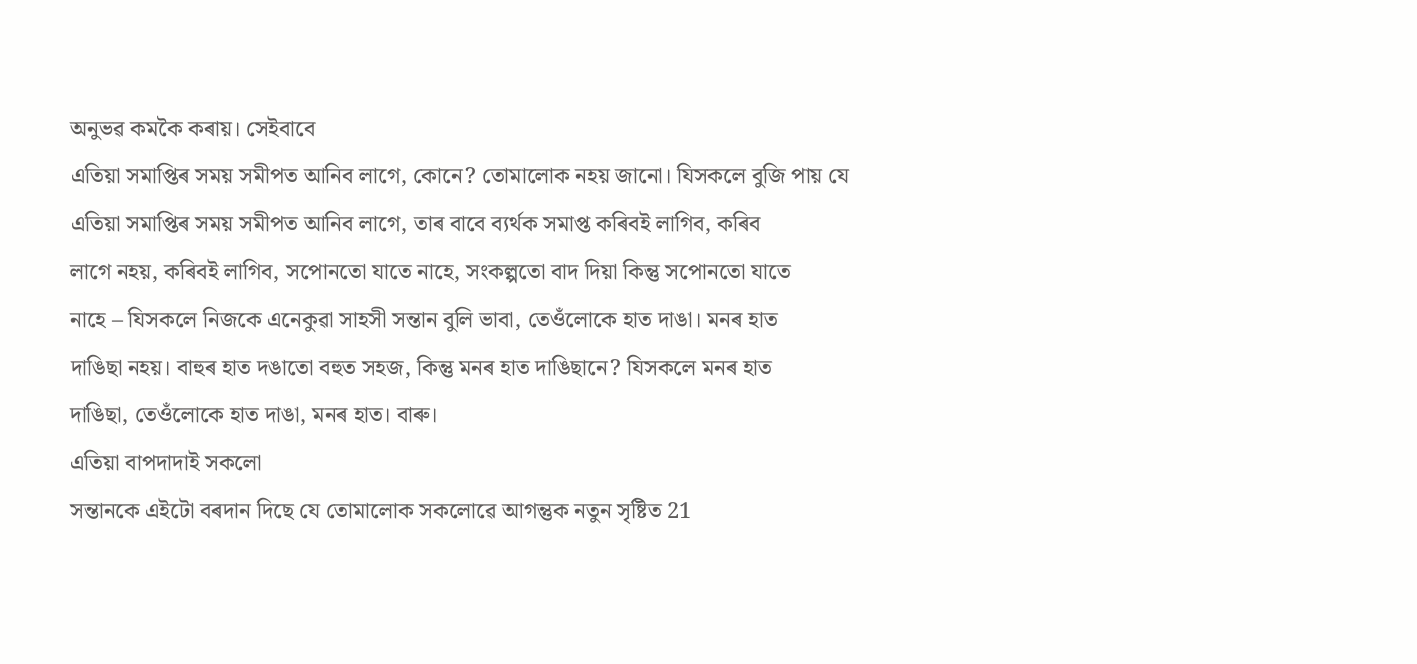অনুভৱ কমকৈ কৰায়। সেইবাবে
এতিয়া সমাপ্তিৰ সময় সমীপত আনিব লাগে, কোনে? তোমালোক নহয় জানো। যিসকলে বুজি পায় যে
এতিয়া সমাপ্তিৰ সময় সমীপত আনিব লাগে, তাৰ বাবে ব্যৰ্থক সমাপ্ত কৰিবই লাগিব, কৰিব
লাগে নহয়, কৰিবই লাগিব, সপোনতো যাতে নাহে, সংকল্পতো বাদ দিয়া কিন্তু সপোনতো যাতে
নাহে – যিসকলে নিজকে এনেকুৱা সাহসী সন্তান বুলি ভাবা, তেওঁলোকে হাত দাঙা। মনৰ হাত
দাঙিছা নহয়। বাহুৰ হাত দঙাতো বহুত সহজ, কিন্তু মনৰ হাত দাঙিছানে? যিসকলে মনৰ হাত
দাঙিছা, তেওঁলোকে হাত দাঙা, মনৰ হাত। বাৰু।
এতিয়া বাপদাদাই সকলো
সন্তানকে এইটো বৰদান দিছে যে তোমালোক সকলোৱে আগন্তুক নতুন সৃষ্টিত 21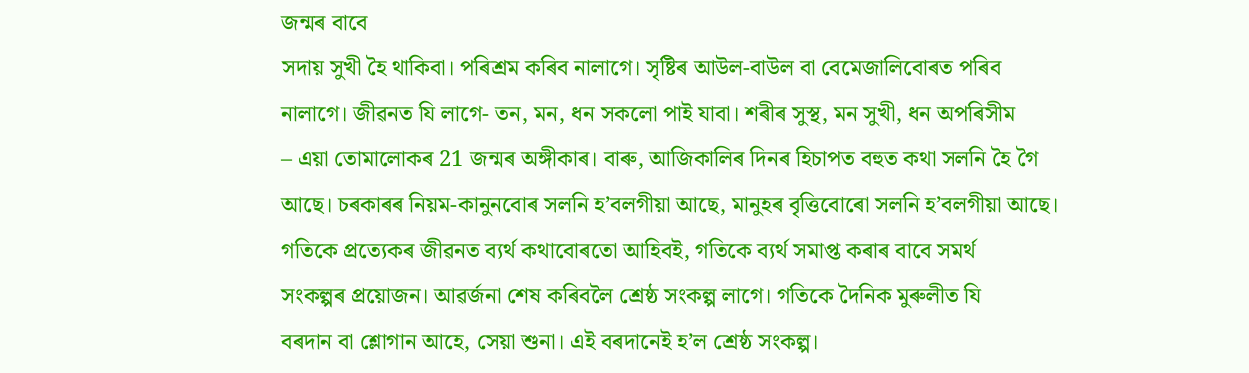জন্মৰ বাবে
সদায় সুখী হৈ থাকিবা। পৰিশ্ৰম কৰিব নালাগে। সৃষ্টিৰ আউল-বাউল বা বেমেজালিবোৰত পৰিব
নালাগে। জীৱনত যি লাগে- তন, মন, ধন সকলো পাই যাবা। শৰীৰ সুস্থ, মন সুখী, ধন অপৰিসীম
– এয়া তোমালোকৰ 21 জন্মৰ অঙ্গীকাৰ। বাৰু, আজিকালিৰ দিনৰ হিচাপত বহুত কথা সলনি হৈ গৈ
আছে। চৰকাৰৰ নিয়ম-কানুনবোৰ সলনি হ’বলগীয়া আছে, মানুহৰ বৃত্তিবোৰো সলনি হ’বলগীয়া আছে।
গতিকে প্ৰত্যেকৰ জীৱনত ব্যৰ্থ কথাবোৰতো আহিবই, গতিকে ব্যৰ্থ সমাপ্ত কৰাৰ বাবে সমৰ্থ
সংকল্পৰ প্ৰয়োজন। আৱৰ্জনা শেষ কৰিবলৈ শ্ৰেষ্ঠ সংকল্প লাগে। গতিকে দৈনিক মুৰুলীত যি
বৰদান বা শ্লোগান আহে, সেয়া শুনা। এই বৰদানেই হ’ল শ্ৰেষ্ঠ সংকল্প।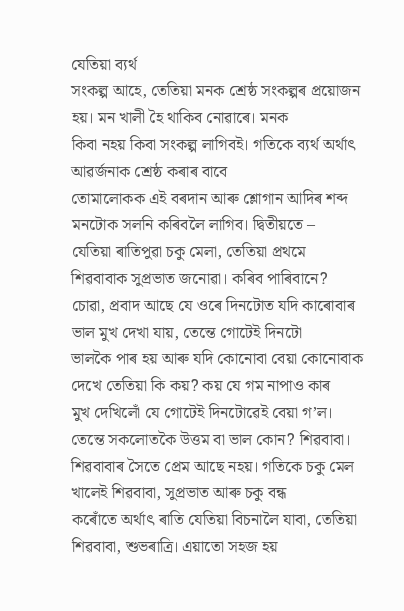যেতিয়া ব্যৰ্থ
সংকল্প আহে, তেতিয়া মনক শ্ৰেষ্ঠ সংকল্পৰ প্ৰয়োজন হয়। মন খালী হৈ থাকিব নোৱাৰে। মনক
কিবা নহয় কিবা সংকল্প লাগিবই। গতিকে ব্যৰ্থ অৰ্থাৎ আৱৰ্জনাক শ্ৰেষ্ঠ কৰাৰ বাবে
তোমালোকক এই বৰদান আৰু শ্লোগান আদিৰ শব্দ মনটোক সলনি কৰিবলৈ লাগিব। দ্বিতীয়তে –
যেতিয়া ৰাতিপুৱা চকু মেলা, তেতিয়া প্ৰথমে শিৱবাবাক সুপ্ৰভাত জনোৱা। কৰিব পাৰিবানে?
চোৱা, প্ৰবাদ আছে যে ওৰে দিনটোত যদি কাৰোবাৰ ভাল মুখ দেখা যায়, তেন্তে গোটেই দিনটো
ভালকৈ পাৰ হয় আৰু যদি কোনোবা বেয়া কোনোবাক দেখে তেতিয়া কি কয়? কয় যে গম নাপাও কাৰ
মুখ দেখিলোঁ যে গোটেই দিনটোৱেই বেয়া গ’ল। তেন্তে সকলোতকৈ উত্তম বা ভাল কোন? শিৱবাবা।
শিৱবাবাৰ সৈতে প্ৰেম আছে নহয়। গতিকে চকু মেল খালেই শিৱবাবা, সুপ্ৰভাত আৰু চকু বন্ধ
কৰোঁতে অৰ্থাৎ ৰাতি যেতিয়া বিচনালৈ যাবা, তেতিয়া শিৱবাবা, শুভৰাত্ৰি। এয়াতো সহজ হয়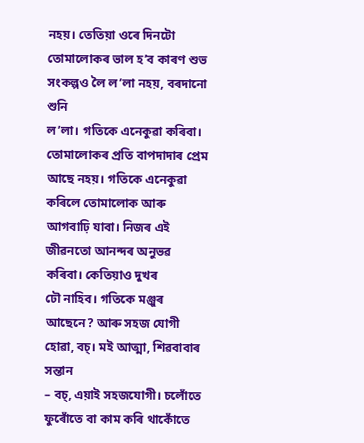নহয়। তেতিয়া ওৰে দিনটো তোমালোকৰ ভাল হ’ব কাৰণ শুভ সংকল্পও লৈ ল’লা নহয়, বৰদানো শুনি
ল’লা। গতিকে এনেকুৱা কৰিবা। তোমালোকৰ প্ৰতি বাপদাদাৰ প্ৰেম আছে নহয়। গতিকে এনেকুৱা
কৰিলে তোমালোক আৰু আগবাঢ়ি যাবা। নিজৰ এই জীৱনতো আনন্দৰ অনুভৱ কৰিবা। কেতিয়াও দুখৰ
ঢৌ নাহিব। গতিকে মঞ্জুৰ আছেনে? আৰু সহজ যোগী হোৱা, বচ্। মই আত্মা, শিৱবাবাৰ সন্তান
– বচ্, এয়াই সহজযোগী। চলোঁতে ফুৰোঁতে বা কাম কৰি থাকোঁতে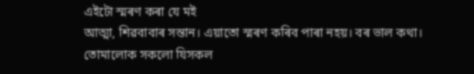এইটো স্মৰণ কৰা যে মই
আত্মা, শিৱবাবাৰ সন্তান। এয়াতো স্মৰণ কৰিব পাৰা নহয়। বৰ ভাল কথা।
তোমালোক সকলো যিসকল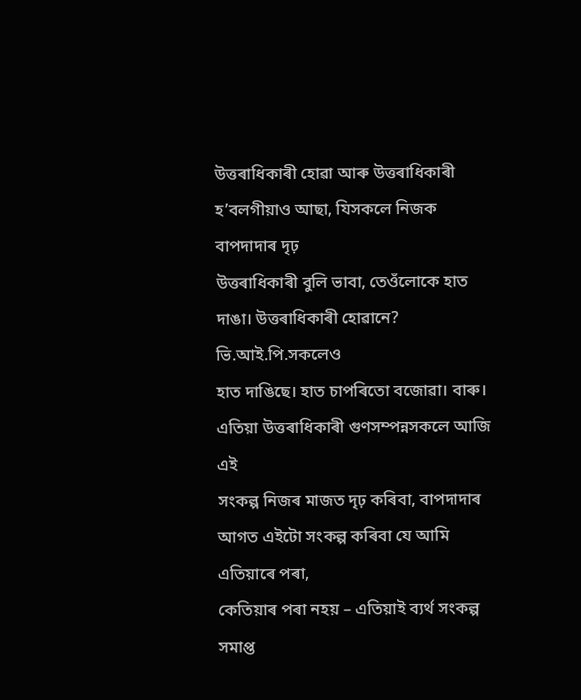উত্তৰাধিকাৰী হোৱা আৰু উত্তৰাধিকাৰী হ’বলগীয়াও আছা, যিসকলে নিজক বাপদাদাৰ দৃঢ়
উত্তৰাধিকাৰী বুলি ভাবা, তেওঁলোকে হাত দাঙা। উত্তৰাধিকাৰী হোৱানে? ভি.আই.পি.সকলেও
হাত দাঙিছে। হাত চাপৰিতো বজোৱা। বাৰু। এতিয়া উত্তৰাধিকাৰী গুণসম্পন্নসকলে আজি এই
সংকল্প নিজৰ মাজত দৃঢ় কৰিবা, বাপদাদাৰ আগত এইটো সংকল্প কৰিবা যে আমি এতিয়াৰে পৰা,
কেতিয়াৰ পৰা নহয় – এতিয়াই ব্যৰ্থ সংকল্প সমাপ্ত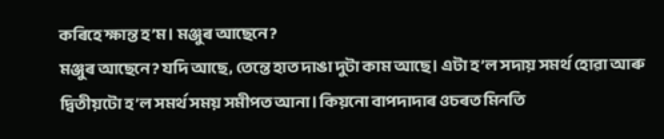কৰিহে ক্ষান্ত হ’ম। মঞ্জুৰ আছেনে?
মঞ্জুৰ আছেনে? যদি আছে, তেন্তে হাত দাঙা দুটা কাম আছে। এটা হ’ল সদায় সমৰ্থ হোৱা আৰু
দ্বিতীয়টো হ’ল সমৰ্থ সময় সমীপত আনা। কিয়নো বাপদাদাৰ ওচৰত মিনতি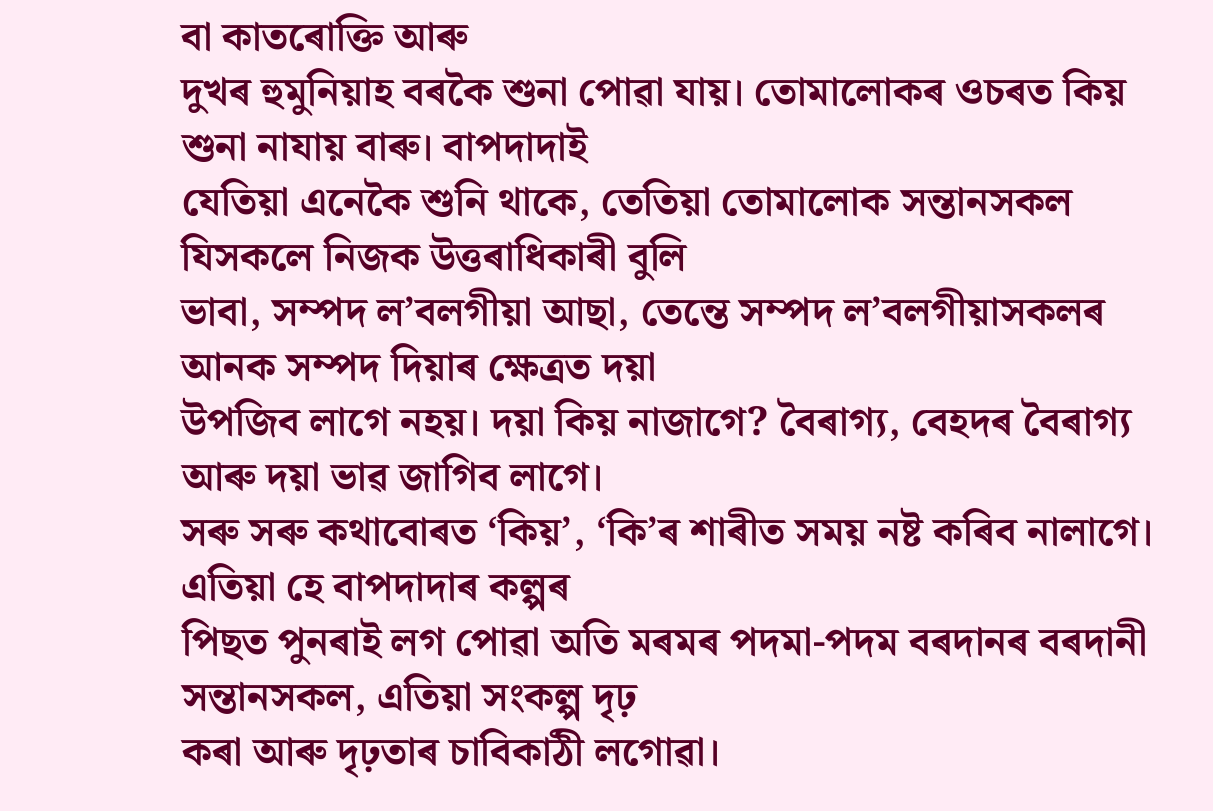বা কাতৰোক্তি আৰু
দুখৰ হুমুনিয়াহ বৰকৈ শুনা পোৱা যায়। তোমালোকৰ ওচৰত কিয় শুনা নাযায় বাৰু। বাপদাদাই
যেতিয়া এনেকৈ শুনি থাকে, তেতিয়া তোমালোক সন্তানসকল যিসকলে নিজক উত্তৰাধিকাৰী বুলি
ভাবা, সম্পদ ল’বলগীয়া আছা, তেন্তে সম্পদ ল’বলগীয়াসকলৰ আনক সম্পদ দিয়াৰ ক্ষেত্ৰত দয়া
উপজিব লাগে নহয়। দয়া কিয় নাজাগে? বৈৰাগ্য, বেহদৰ বৈৰাগ্য আৰু দয়া ভাৱ জাগিব লাগে।
সৰু সৰু কথাবোৰত ‘কিয়’, ‘কি’ৰ শাৰীত সময় নষ্ট কৰিব নালাগে। এতিয়া হে বাপদাদাৰ কল্পৰ
পিছত পুনৰাই লগ পোৱা অতি মৰমৰ পদমা-পদম বৰদানৰ বৰদানী সন্তানসকল, এতিয়া সংকল্প দৃঢ়
কৰা আৰু দৃঢ়তাৰ চাবিকাঠী লগোৱা।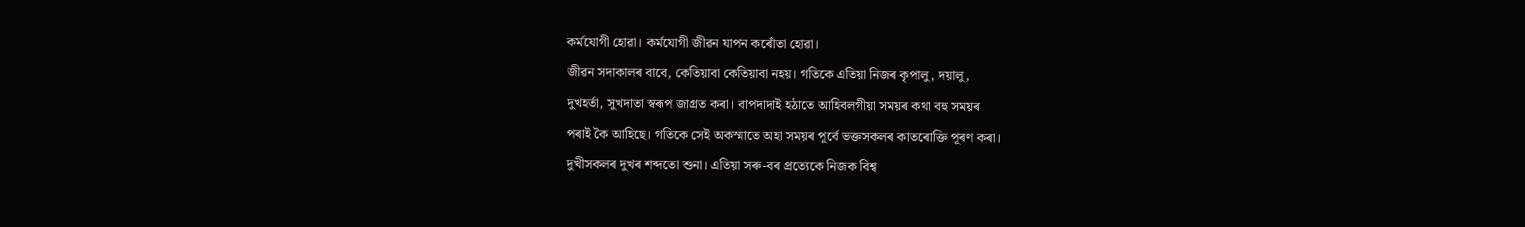কৰ্মযোগী হোৱা। কৰ্মযোগী জীৱন যাপন কৰোঁতা হোৱা।
জীৱন সদাকালৰ বাবে, কেতিয়াবা কেতিয়াবা নহয়। গতিকে এতিয়া নিজৰ কৃপালু, দয়ালু,
দুখহৰ্তা, সুখদাতা স্বৰূপ জাগ্ৰত কৰা। বাপদাদাই হঠাতে আহিবলগীয়া সময়ৰ কথা বহু সময়ৰ
পৰাই কৈ আহিছে। গতিকে সেই অকস্মাতে অহা সময়ৰ পূৰ্বে ভক্তসকলৰ কাতৰোক্তি পূৰণ কৰা।
দুখীসকলৰ দুখৰ শব্দতো শুনা। এতিয়া সৰু-বৰ প্ৰত্যেকে নিজক বিশ্ব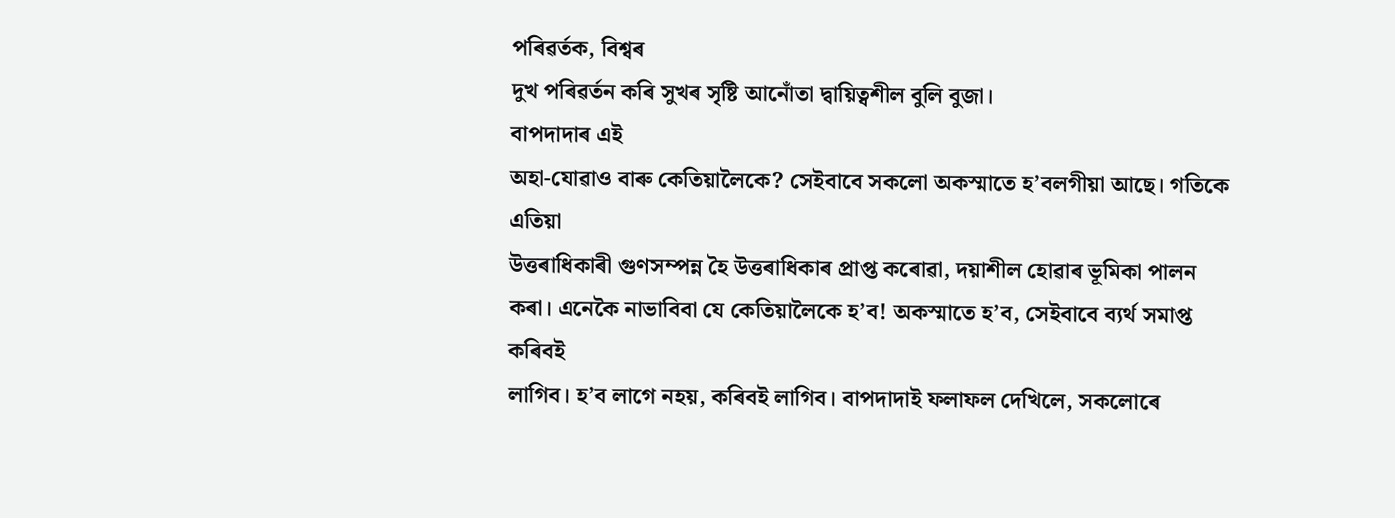পৰিৱৰ্তক, বিশ্বৰ
দুখ পৰিৱৰ্তন কৰি সুখৰ সৃষ্টি আনোঁতা দ্বায়িত্বশীল বুলি বুজা।
বাপদাদাৰ এই
অহা-যোৱাও বাৰু কেতিয়ালৈকে? সেইবাবে সকলো অকস্মাতে হ’বলগীয়া আছে। গতিকে এতিয়া
উত্তৰাধিকাৰী গুণসম্পন্ন হৈ উত্তৰাধিকাৰ প্ৰাপ্ত কৰোৱা, দয়াশীল হোৱাৰ ভূমিকা পালন
কৰা। এনেকৈ নাভাবিবা যে কেতিয়ালৈকে হ’ব! অকস্মাতে হ’ব, সেইবাবে ব্যৰ্থ সমাপ্ত কৰিবই
লাগিব। হ’ব লাগে নহয়, কৰিবই লাগিব। বাপদাদাই ফলাফল দেখিলে, সকলোৰে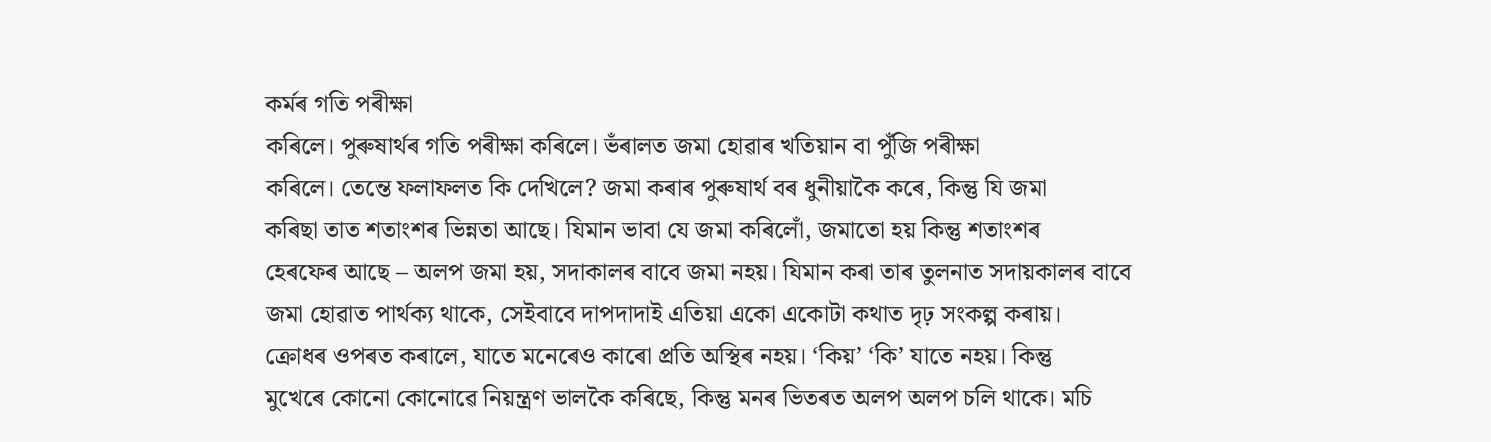কৰ্মৰ গতি পৰীক্ষা
কৰিলে। পুৰুষাৰ্থৰ গতি পৰীক্ষা কৰিলে। ভঁৰালত জমা হোৱাৰ খতিয়ান বা পুঁজি পৰীক্ষা
কৰিলে। তেন্তে ফলাফলত কি দেখিলে? জমা কৰাৰ পুৰুষাৰ্থ বৰ ধুনীয়াকৈ কৰে, কিন্তু যি জমা
কৰিছা তাত শতাংশৰ ভিন্নতা আছে। যিমান ভাবা যে জমা কৰিলোঁ, জমাতো হয় কিন্তু শতাংশৰ
হেৰফেৰ আছে – অলপ জমা হয়, সদাকালৰ বাবে জমা নহয়। যিমান কৰা তাৰ তুলনাত সদায়কালৰ বাবে
জমা হোৱাত পাৰ্থক্য থাকে, সেইবাবে দাপদাদাই এতিয়া একো একোটা কথাত দৃঢ় সংকল্প কৰায়।
ক্ৰোধৰ ওপৰত কৰালে, যাতে মনেৰেও কাৰো প্ৰতি অস্থিৰ নহয়। ‘কিয়’ ‘কি’ যাতে নহয়। কিন্তু
মুখেৰে কোনো কোনোৱে নিয়ন্ত্ৰণ ভালকৈ কৰিছে, কিন্তু মনৰ ভিতৰত অলপ অলপ চলি থাকে। মচি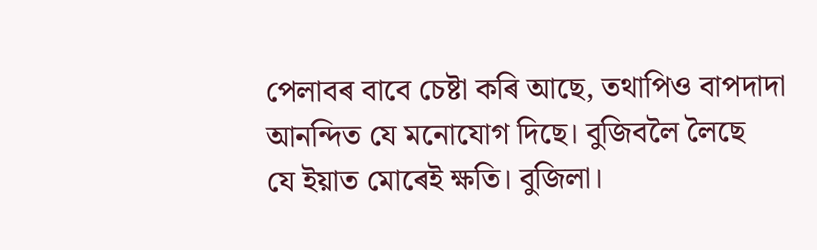পেলাবৰ বাবে চেষ্টা কৰি আছে, তথাপিও বাপদাদা আনন্দিত যে মনোযোগ দিছে। বুজিবলৈ লৈছে
যে ইয়াত মোৰেই ক্ষতি। বুজিলা।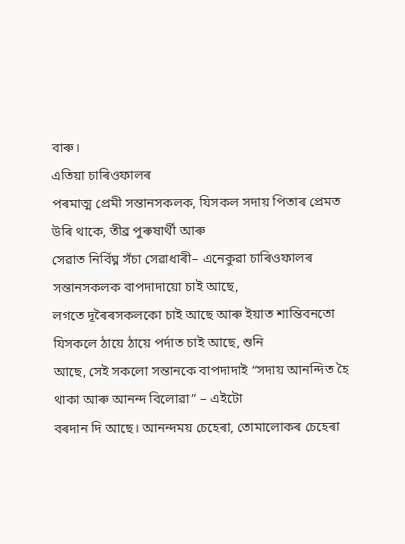বাৰু।
এতিয়া চাৰিওফালৰ
পৰমাত্ম প্ৰেমী সন্তানসকলক, যিসকল সদায় পিতাৰ প্ৰেমত উৰি থাকে, তীব্ৰ পুৰুষাৰ্থী আৰু
সেৱাত নিৰ্বিঘ্ন সঁচা সেৱাধাৰী– এনেকুৱা চাৰিওফালৰ সন্তানসকলক বাপদাদায়ো চাই আছে,
লগতে দূৰৈৰসকলকো চাই আছে আৰু ইয়াত শান্তিবনতো যিসকলে ঠায়ে ঠায়ে পৰ্দাত চাই আছে, শুনি
আছে, সেই সকলো সন্তানকে বাপদাদাই “সদায় আনন্দিত হৈ থাকা আৰু আনন্দ বিলোৱা” – এইটো
বৰদান দি আছে। আনন্দময় চেহেৰা, তোমালোকৰ চেহেৰা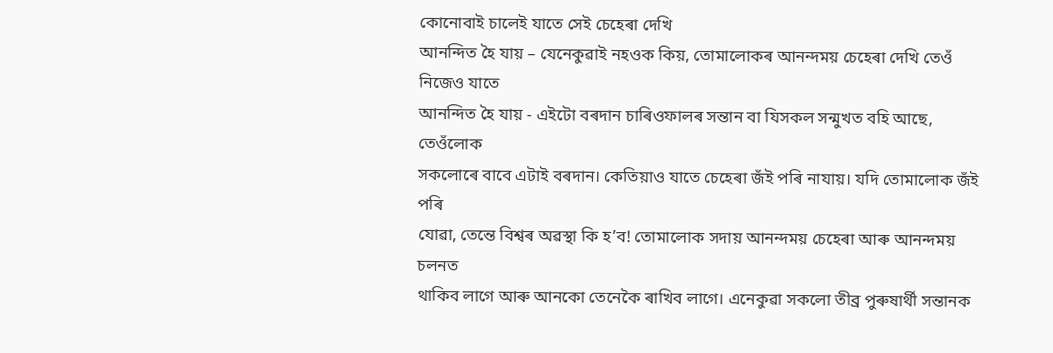কোনোবাই চালেই যাতে সেই চেহেৰা দেখি
আনন্দিত হৈ যায় – যেনেকুৱাই নহওক কিয়, তোমালোকৰ আনন্দময় চেহেৰা দেখি তেওঁ নিজেও যাতে
আনন্দিত হৈ যায় - এইটো বৰদান চাৰিওফালৰ সন্তান বা যিসকল সন্মুখত বহি আছে, তেওঁলোক
সকলোৰে বাবে এটাই বৰদান। কেতিয়াও যাতে চেহেৰা জঁই পৰি নাযায়। যদি তোমালোক জঁই পৰি
যোৱা, তেন্তে বিশ্বৰ অৱস্থা কি হ’ব! তোমালোক সদায় আনন্দময় চেহেৰা আৰু আনন্দময় চলনত
থাকিব লাগে আৰু আনকো তেনেকৈ ৰাখিব লাগে। এনেকুৱা সকলো তীব্ৰ পুৰুষাৰ্থী সন্তানক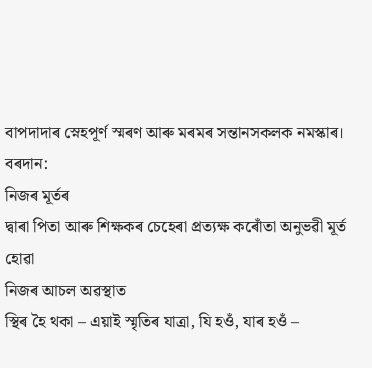বাপদাদাৰ স্নেহপূৰ্ণ স্মৰণ আৰু মৰমৰ সন্তানসকলক নমস্কাৰ।
বৰদান:
নিজৰ মূৰ্তৰ
দ্বাৰা পিতা আৰু শিক্ষকৰ চেহেৰা প্ৰত্যক্ষ কৰোঁতা অনুভৱী মূৰ্ত হোৱা
নিজৰ আচল অৱস্থাত
স্থিৰ হৈ থকা – এয়াই স্মৃতিৰ যাত্ৰা, যি হওঁ, যাৰ হওঁ –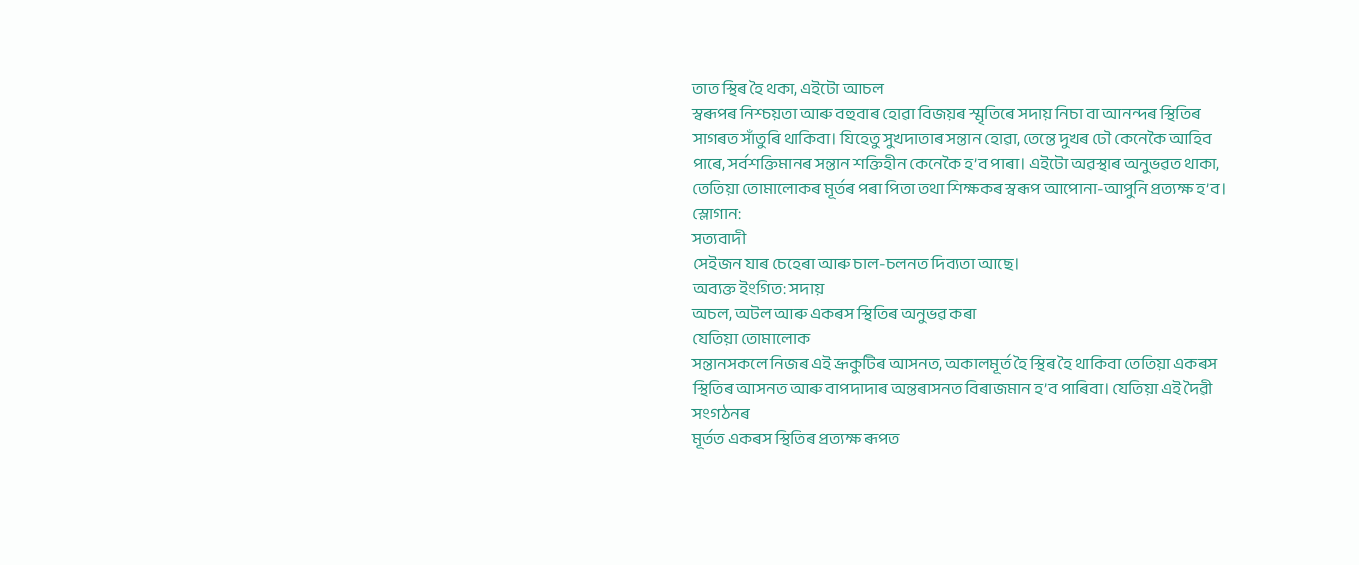তাত স্থিৰ হৈ থকা, এইটো আচল
স্বৰূপৰ নিশ্চয়তা আৰু বহুবাৰ হোৱা বিজয়ৰ স্মৃতিৰে সদায় নিচা বা আনন্দৰ স্থিতিৰ
সাগৰত সাঁতুৰি থাকিবা। যিহেতু সুখদাতাৰ সন্তান হোৱা, তেন্তে দুখৰ ঢৌ কেনেকৈ আহিব
পাৰে, সৰ্বশক্তিমানৰ সন্তান শক্তিহীন কেনেকৈ হ’ব পাৰা। এইটো অৱস্থাৰ অনুভৱত থাকা,
তেতিয়া তোমালোকৰ মূৰ্তৰ পৰা পিতা তথা শিক্ষকৰ স্বৰূপ আপোনা-আপুনি প্ৰত্যক্ষ হ’ব।
স্লোগান:
সত্যবাদী
সেইজন যাৰ চেহেৰা আৰু চাল-চলনত দিব্যতা আছে।
অব্যক্ত ইংগিত: সদায়
অচল, অটল আৰু একৰস স্থিতিৰ অনুভৱ কৰা
যেতিয়া তোমালোক
সন্তানসকলে নিজৰ এই ভ্ৰূকুটিৰ আসনত, অকালমূৰ্ত হৈ স্থিৰ হৈ থাকিবা তেতিয়া একৰস
স্থিতিৰ আসনত আৰু বাপদাদাৰ অন্তৰাসনত বিৰাজমান হ’ব পাৰিবা। যেতিয়া এই দৈৱী সংগঠনৰ
মূৰ্তত একৰস স্থিতিৰ প্ৰত্যক্ষ ৰূপত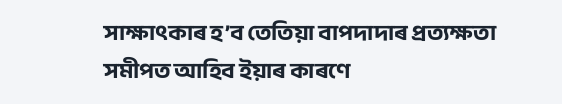সাক্ষাৎকাৰ হ’ব তেতিয়া বাপদাদাৰ প্ৰত্যক্ষতা
সমীপত আহিব ইয়াৰ কাৰণে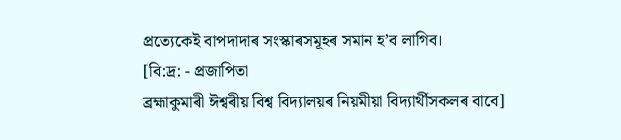প্ৰত্যেকেই বাপদাদাৰ সংস্কাৰসমূহৰ সমান হ’ব লাগিব।
[বি:দ্ৰ: - প্ৰজাপিতা
ব্ৰহ্মাকুমাৰী ঈশ্বৰীয় বিশ্ব বিদ্যালয়ৰ নিয়মীয়া বিদ্যাৰ্থীসকলৰ বাবে]